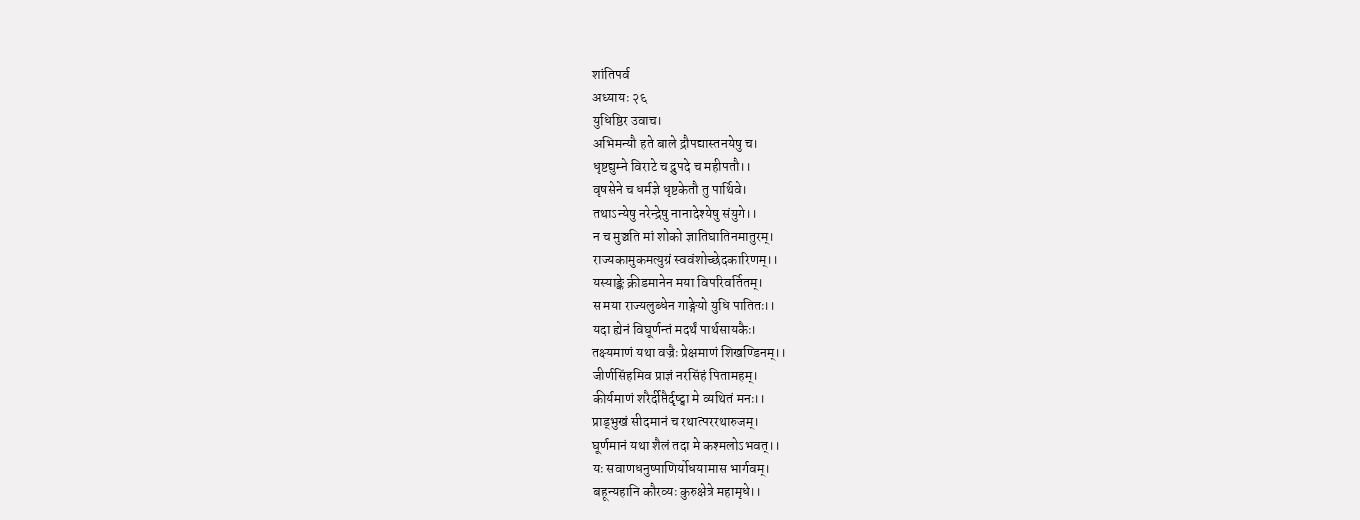शांतिपर्व
अध्यायः २६
युधिष्ठिर उवाच।
अभिमन्यौ हते बाले द्रौपद्यास्तनयेषु च।
धृष्टद्युम्ने विराटे च द्रुपदे च महीपतौ।।
वृषसेने च धर्मज्ञे धृष्टकेतौ तु पार्थिवे।
तथाऽन्येषु नरेन्द्रेषु नानादेश्येषु संयुगे।।
न च मुञ्चति मां शोको ज्ञातिघातिनमातुरम्।
राज्यकामुकमत्युग्रं स्ववंशोच्छेदकारिणम्।।
यस्याङ्के क्रीडमानेन मया विपरिवर्तितम्।
स मया राज्यलुब्धेन गाङ्गेयो युधि पातितः।।
यदा ह्येनं विघूर्णन्तं मदर्थं पार्थसायकैः।
तक्ष्यमाणं यथा वज्रैः प्रेक्षमाणं शिखण्डिनम्।।
जीर्णसिंहमिव प्राज्ञं नरसिंहं पितामहम्।
कीर्यमाणं शरैर्दीप्तैर्दृष्ट्वा मे व्यथितं मनः।।
प्राड्भुखं सीदमानं च रथात्पररथारुजम्।
घूर्णमानं यथा शैलं तदा मे कश्मलोऽभवत्।।
यः सवाणधनुष्पाणिर्योधयामास भार्गवम्।
बहून्यहानि कौरव्यः कुरुक्षेत्रे महामृधे।।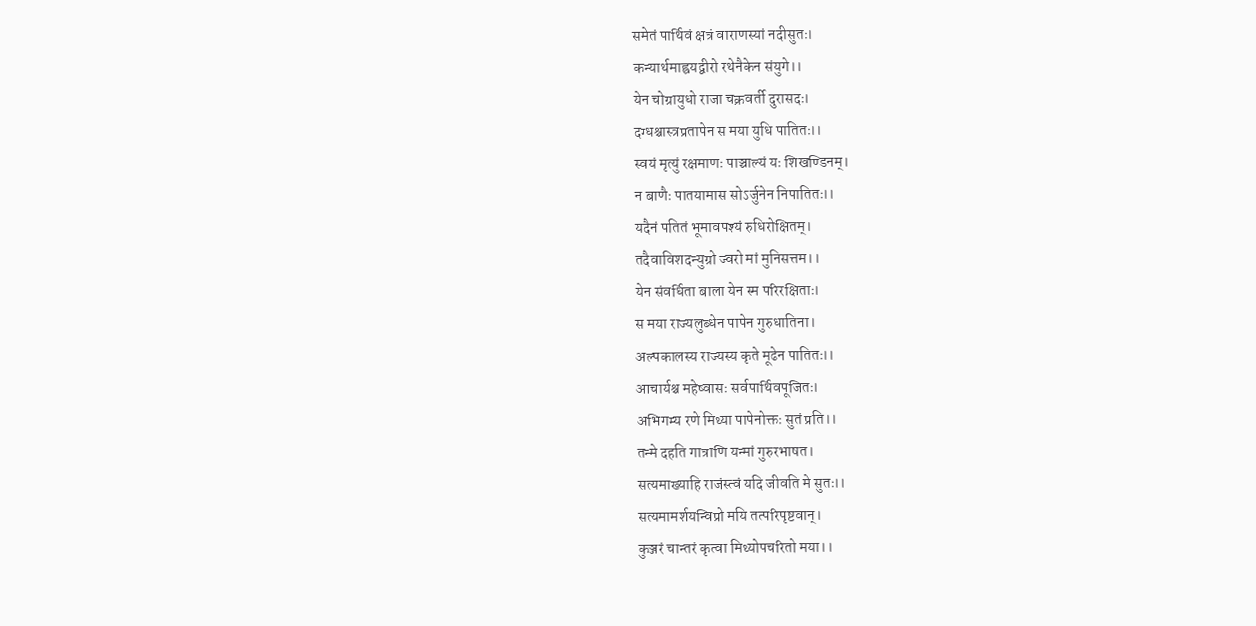समेतं पार्थिवं क्षत्रं वाराणस्यां नदीसुतः।
कन्यार्थमाह्वयद्वीरो रथेनैकेन संयुगे।।
येन चोग्रायुधो राजा चक्रवर्ती दुरासदः।
दग्धश्चास्त्रप्रतापेन स मया युधि पातितः।।
स्वयं मृत्युं रक्षमाणः पाञ्चाल्यं यः शिखण्डिनम्।
न बाणैः पातयामास सोऽर्जुनेन निपातितः।।
यदैनं पतितं भूमावपश्यं रुधिरोक्षितम्।
तदैवाविशदन्युग्रो ज्वरो मां मुनिसत्तम।।
येन संवर्धिता बाला येन स्म परिरक्षिताः।
स मया राज्यलुब्धेन पापेन गुरुधातिना।
अल्पकालस्य राज्यस्य कृते मूढेन पातितः।।
आचार्यश्च महेष्वासः सर्वपार्थिवपूजितः।
अभिगम्य रणे मिथ्या पापेनोक्तः सुतं प्रति।।
तन्मे दहति गात्राणि यन्मां गुरुरभाषत।
सत्यमाख्याहि राजंस्त्वं यदि जीवति मे सुतः।।
सत्यमामर्शयन्विप्रो मयि तत्परिपृष्टवान्।
कुञ्जरं चान्तरं कृत्वा मिथ्योपचरितो मया।।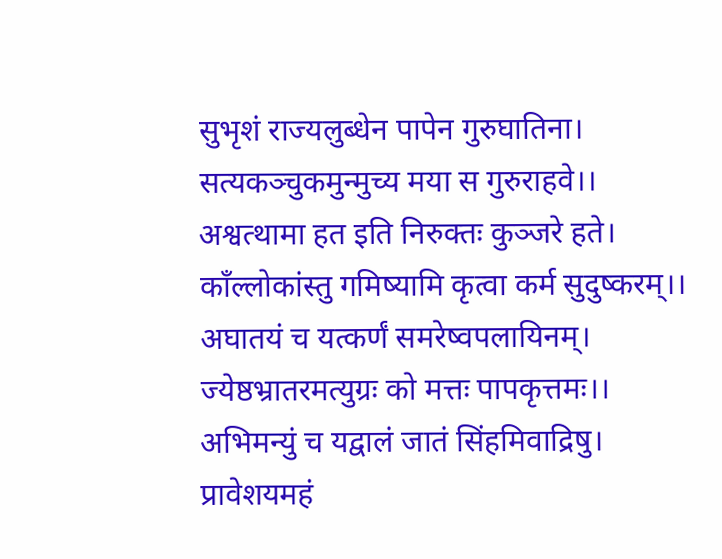सुभृशं राज्यलुब्धेन पापेन गुरुघातिना।
सत्यकञ्चुकमुन्मुच्य मया स गुरुराहवे।।
अश्वत्थामा हत इति निरुक्तः कुञ्जरे हते।
काँल्लोकांस्तु गमिष्यामि कृत्वा कर्म सुदुष्करम्।।
अघातयं च यत्कर्णं समरेष्वपलायिनम्।
ज्येष्ठभ्रातरमत्युग्रः को मत्तः पापकृत्तमः।।
अभिमन्युं च यद्वालं जातं सिंहमिवाद्रिषु।
प्रावेशयमहं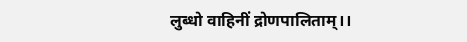लुब्धो वाहिनीं द्रोणपालिताम्।।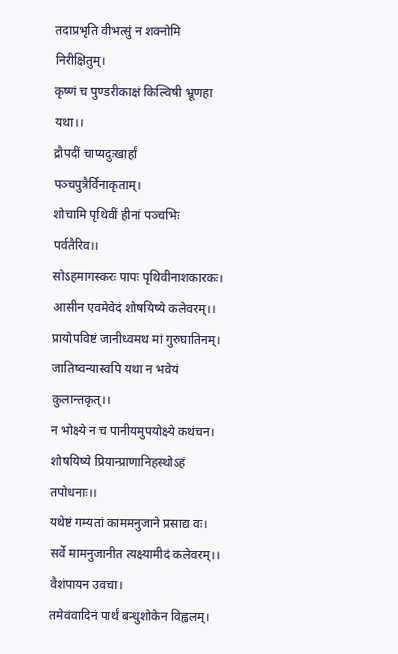तदाप्रभृति वीभत्सुं न शक्नोमि निरीक्षितुम्।
कृष्णं च पुण्डरीकाक्षं किल्विषी भ्रूणहा यथा।।
द्रौपदीं चाप्यदुःखार्हां पञ्चपुत्रैर्विनाकृताम्।
शोचामि पृथिवीं हीनां पञ्चभिः पर्वतैरिव।।
सोऽहमागस्करः पापः पृथिवीनाशकारकः।
आसीन एवमेवेदं शोषयिष्ये कलेवरम्।।
प्रायोपविष्टं जानीध्वमथ मां गुरुघातिनम्।
जातिष्वन्यास्वपि यथा न भवेयं कुलान्तकृत्।।
न भोक्ष्ये न च पानीयमुपयोक्ष्ये कथंचन।
शोषयिष्ये प्रियान्प्राणानिहस्थोऽहं तपोधनाः।।
यथेष्टं गम्यतां काममनुजाने प्रसाद्य वः।
सर्वे मामनुजानीत त्यक्ष्यामीदं कलेवरम्।।
वैशंपायन उवचा।
तमेवंवादिनं पार्थं बन्धुशोकेन विह्वलम्।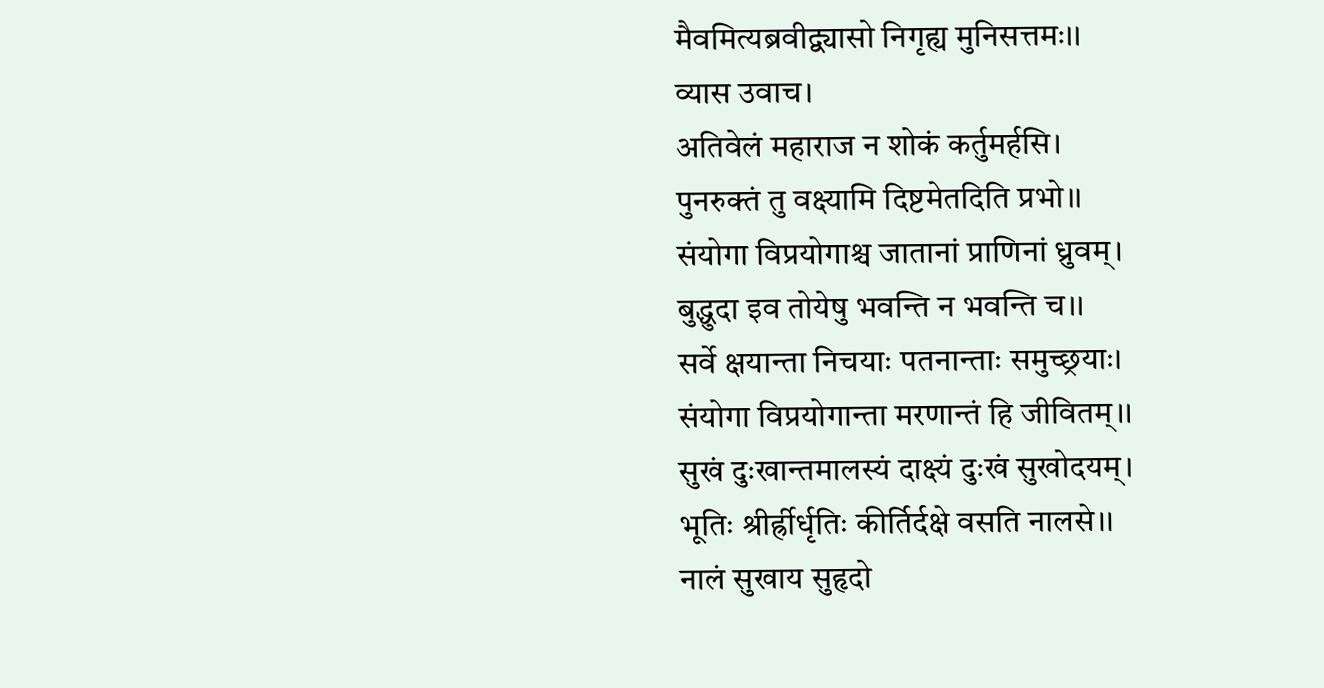मैवमित्यब्रवीद्व्यासो निगृह्य मुनिसत्तमः।।
व्यास उवाच।
अतिवेलं महाराज न शोकं कर्तुमर्हसि।
पुनरुक्तं तु वक्ष्यामि दिष्टमेतदिति प्रभो।।
संयोगा विप्रयोगाश्च जातानां प्राणिनां ध्रुवम्।
बुद्धुदा इव तोयेषु भवन्ति न भवन्ति च।।
सर्वे क्षयान्ता निचयाः पतनान्ताः समुच्छ्रयाः।
संयोगा विप्रयोगान्ता मरणान्तं हि जीवितम्।।
सुखं दुःखान्तमालस्यं दाक्ष्यं दुःखं सुखोदयम्।
भूतिः श्रीर्ह्रीर्धृतिः कीर्तिर्दक्षे वसति नालसे।।
नालं सुखाय सुहृदो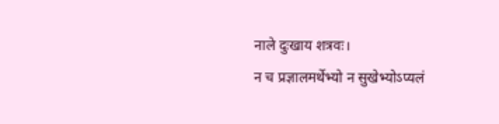नाले दुःखाय शत्रवः।
न च प्रज्ञालमर्थेभ्यो न सुखेभ्योऽप्यलं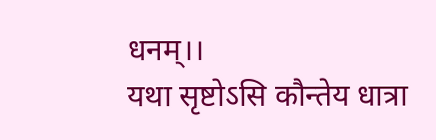धनम्।।
यथा सृष्टोऽसि कौन्तेय धात्रा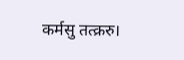कर्मसु तत्क्ररु।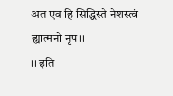अत एव हि सिद्धिस्ते नेशस्त्वं ह्यात्मनो नृप।।
।। इति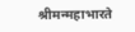श्रीमन्महाभारते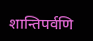शान्तिपर्वणि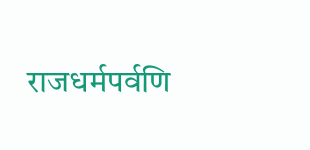राजधर्मपर्वणि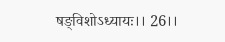षङ्विशोऽध्यायः।। 26।।